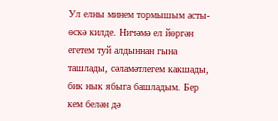Ул елны минем тормышым асты-өскә килде. Ничәмә ел йөргән егетем туй алдыннан гына ташлады, сәламәтлегем какшады, бик нык ябыга башладым. Бер кем белән дә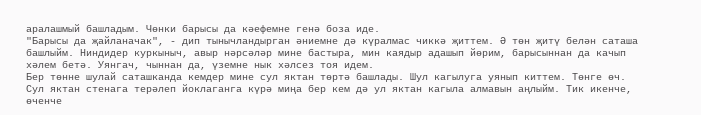аралашмый башладым. Чөнки барысы да кәефемне генә боза иде.
"Барысы да җайланачак", - дип тынычландырган әниемне дә күралмас чиккә җиттем. Ә төн җитү белән саташа башлыйм. Ниндидер куркыныч, авыр нәрсәләр мине бастыра, мин каядыр адашып йөрим, барысыннан да качып хәлем бетә. Уянгач, чыннан да, үземне нык хәлсез тоя идем.
Бер төнне шулай саташканда кемдер мине сул яктан төртә башлады. Шул кагылуга уянып киттем. Төнге өч. Сул яктан стенага терәлеп йоклаганга күрә миңа бер кем дә ул яктан кагыла алмавын аңлыйм. Тик икенче, өченче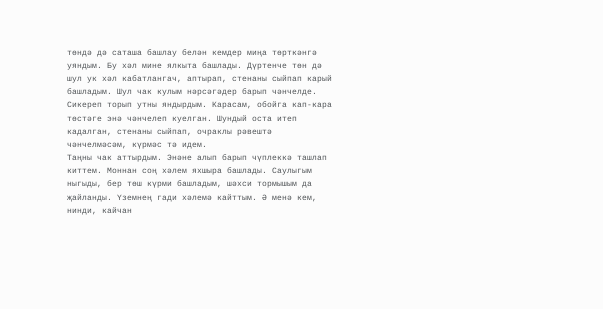төндә дә саташа башлау белән кемдер миңа төрткәнгә уяндым. Бу хәл мине ялкыта башлады. Дүртенче төн дә шул ук хәл кабатлангач, аптырап, стенаны сыйпап карый башладым. Шул чак кулым нәрсәгәдер барып чәнчелде. Сикереп торып утны яндырдым. Карасам, обойга кап-кара төстәге энә чәнчелеп куелган. Шундый оста итеп кадалган, стенаны сыйпап, очраклы рәвештә чәнчелмәсәм, күрмәс тә идем.
Таңны чак аттырдым. Энәне алып барып чүплеккә ташлап киттем. Моннан соң хәлем яхшыра башлады. Саулыгым ныгыды, бер төш күрми башладым, шәхси тормышым да җайланды. Үземнең гади хәлемә кайттым. Ә менә кем, нинди, кайчан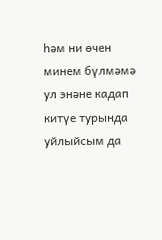һәм ни өчен минем бүлмәмә ул энәне кадап китүе турында уйлыйсым да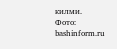килми.
Фото: bashinform.ru